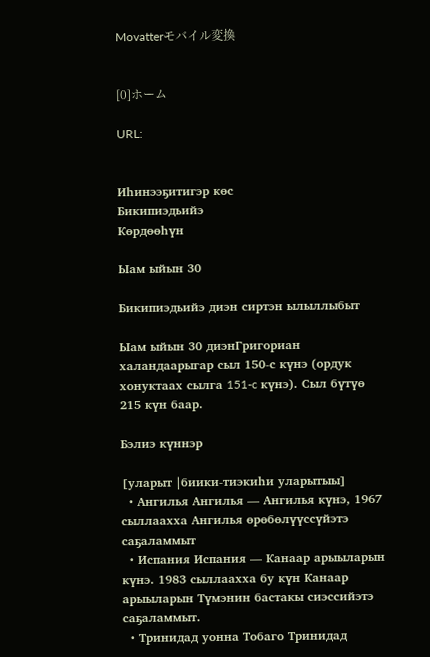Movatterモバイル変換


[0]ホーム

URL:


Иһинээҕитигэр көс
Бикипиэдьийэ
Көрдөөһүн

Ыам ыйын 30

Бикипиэдьийэ диэн сиртэн ылыллыбыт

Ыам ыйын 30 диэнГригориан халандаарыгар сыл 150-с күнэ (ордук хонуктаах сылга 151-c күнэ). Сыл бүтүө 215 күн баар.

Бэлиэ күннэр

[уларыт |биики-тиэкиһи уларытыы]
  • Ангилья Ангилья — Ангилья күнэ, 1967 сыллаахха Ангилья өрөбөлүүссүйэтэ саҕаламмыт
  • Испания Испания — Канаар арыыларын күнэ. 1983 сыллаахха бу күн Канаар арыыларын Түмэнин бастакы сиэссийэтэ саҕаламмыт.
  • Тринидад уонна Тобаго Тринидад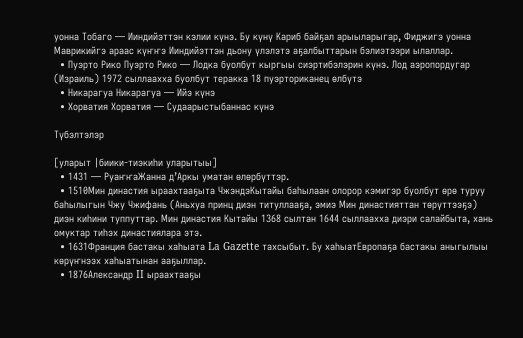уонна Тобаго — Ииндийэттэн кэлии күнэ. Бу күнү Кариб байҕал арыыларыгар, Фиджигэ уонна Маврикийгэ араас күҥҥэ Ииндийэттэн дьону үлэлэтэ аҕалбыттарын бэлиэтээри ылаллар.
  • Пуэрто Рико Пуэрто Рико — Лодка буолбут кыргыы сиэртибэлэрин күнэ. Лод аэропордугар (Израиль) 1972 сыллаахха буолбут теракка 18 пуэрториканец өлбүтэ
  • Никарагуа Никарагуа — Ийэ күнэ
  • Хорватия Хорватия — Судаарыстыбаннас күнэ

Түбэлтэлэр

[уларыт |биики-тиэкиһи уларытыы]
  • 1431 — РуаҥҥаЖанна д’Аркы уматан өлөрбүттэр.
  • 1510Мин династия ыраахтааҕыта ЧжэндэКытайы баһылаан олорор кэмигэр буолбут өрө туруу баһылыгын Чжу Чжифань (Аньхуа принц диэн титуллааҕа, эмиэ Мин династияттан төрүттээҕэ) диэн киһини туппуттар. Мин династия Кытайы 1368 сылтан 1644 сыллаахха диэри салайбыта, хань омуктар тиһэх династиялара этэ.
  • 1631Франция бастакы хаһыата La Gazette тахсыбыт. Бу хаһыатЕвропаҕа бастакы аныгылыы көрүҥнээх хаһыатынан ааҕыллар.
  • 1876Александр II ыраахтааҕы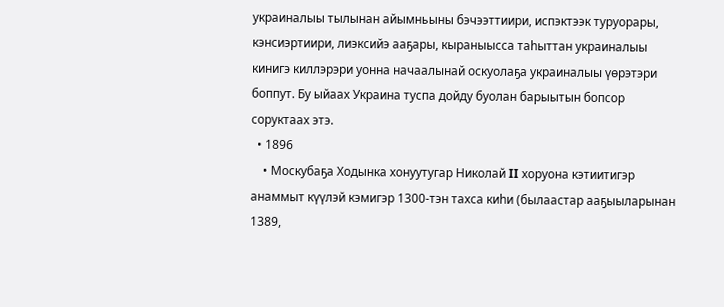украиналыы тылынан айымньыны бэчээттиири, испэктээк туруорары, кэнсиэртиири, лиэксийэ ааҕары, кыраныысса таһыттан украиналыы кинигэ киллэрэри уонна начаалынай оскуолаҕа украиналыы үөрэтэри боппут. Бу ыйаах Украина туспа дойду буолан барыытын бопсор соруктаах этэ.
  • 1896
    • Москубаҕа Ходынка хонуутугар Николай II хоруона кэтиитигэр анаммыт күүлэй кэмигэр 1300-тэн тахса киһи (былаастар ааҕыыларынан 1389,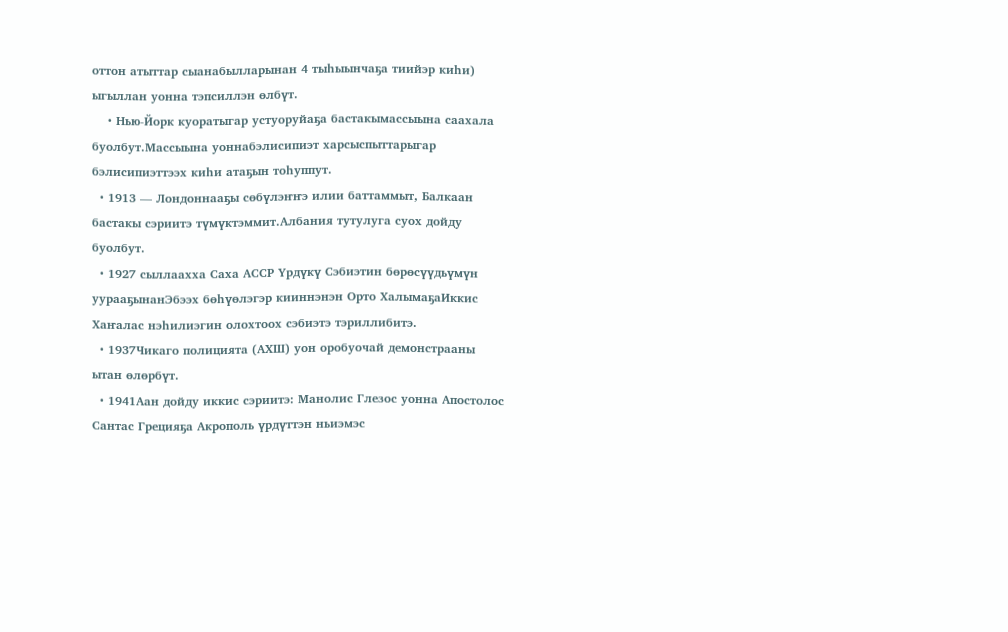оттон атыттар сыанабылларынан 4 тыһыынчаҕа тиийэр киһи) ыгыллан уонна тэпсиллэн өлбүт.
    • Нью-Йорк куоратыгар устуоруйаҕа бастакымассыына саахала буолбут.Массыына уоннабэлисипиэт харсыспыттарыгар бэлисипиэттээх киһи атаҕын тоһуппут.
  • 1913 — Лондоннааҕы сөбүлэҥҥэ илии баттаммыт, Балкаан бастакы сэриитэ түмүктэммит.Албания тутулуга суох дойду буолбут.
  • 1927 сыллаахха Саха АССР Үрдүкү Сэбиэтин бөрөсүүдьүмүн уурааҕынанЭбээх бөһүөлэгэр кииннэнэн Орто ХалымаҕаИккис Хаҥалас нэһилиэгин олохтоох сэбиэтэ тэриллибитэ.
  • 1937Чикаго полицията (АХШ) уон оробуочай демонстрааны ытан өлөрбүт.
  • 1941Аан дойду иккис сэриитэ: Манолис Глезос уонна Апостолос Сантас Грецияҕа Акрополь үрдүттэн ньиэмэс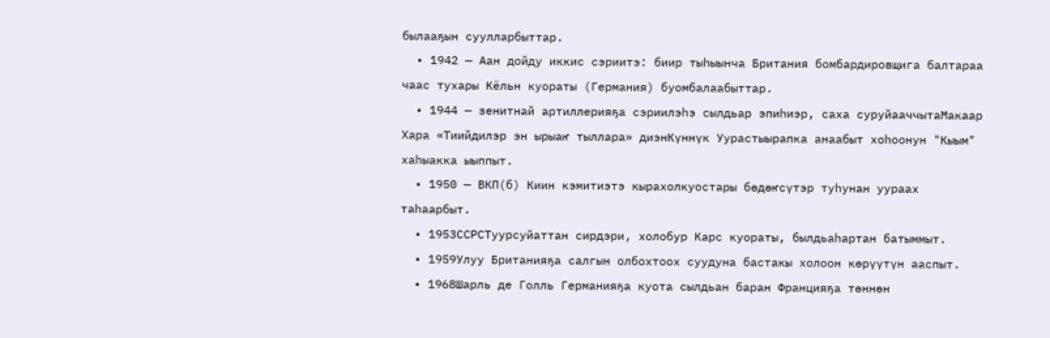былааҕын суулларбыттар.
  • 1942 — Аан дойду иккис сэриитэ: биир тыһыынча Британия бомбардировщига балтараа чаас тухары Кёльн куораты (Германия) буомбалаабыттар.
  • 1944 — зенитнай артиллерияҕа сэриилэһэ сылдьар эпиһиэр, саха суруйааччытаМакаар Хара «Тиийдилэр эн ырыаҥ тыллара» диэнКүннүк Уурастыырапка анаабыт хоһоонун "Кыым" хаһыакка ыыппыт.
  • 1950 — ВКП(б) Киин кэмитиэтэ кырахолкуостары бөдөҥсүтэр туһунан уураах таһаарбыт.
  • 1953ССРСТуурсуйаттан сирдэри, холобур Карс куораты, былдьаһартан батыммыт.
  • 1959Улуу Британияҕа салгын олбохтоох суудуна бастакы холоон көрүүтүн ааспыт.
  • 1968Шарль де Голль Германияҕа куота сылдьан баран Францияҕа төннөн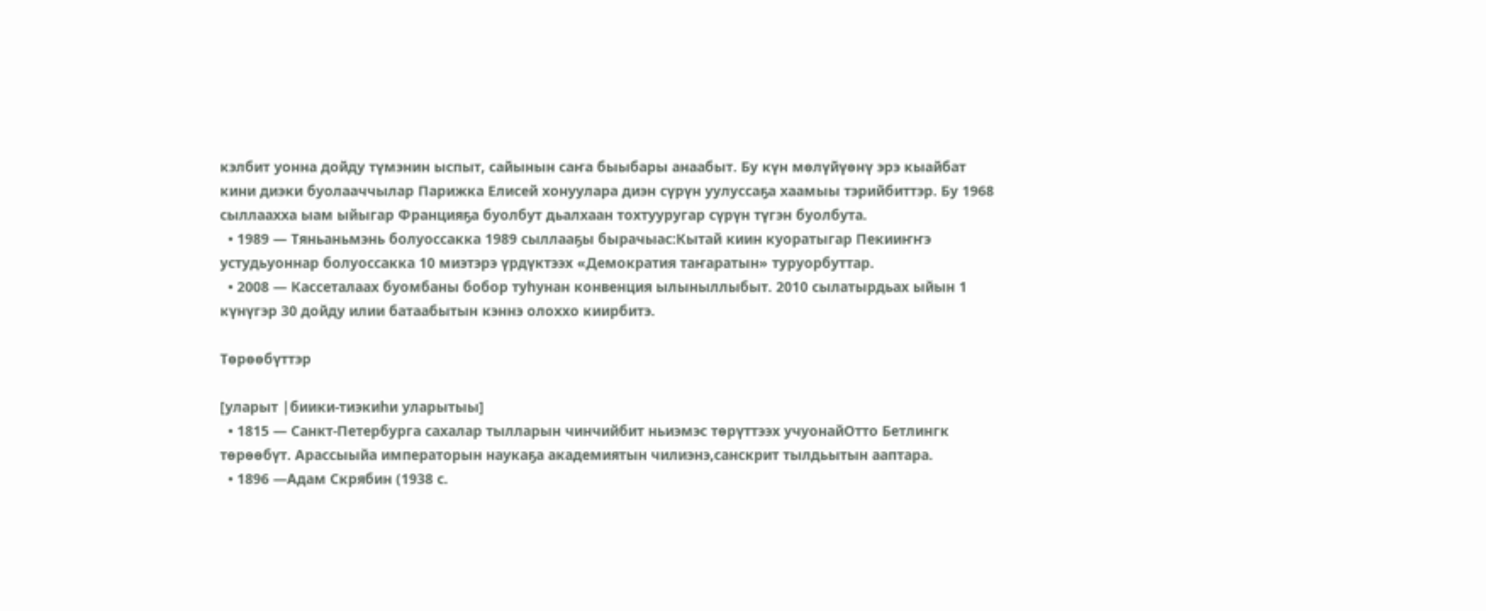кэлбит уонна дойду түмэнин ыспыт, сайынын саҥа быыбары анаабыт. Бу күн мөлүйүөнү эрэ кыайбат кини диэки буолааччылар Парижка Елисей хонуулара диэн сүрүн уулуссаҕа хаамыы тэрийбиттэр. Бу 1968 сыллаахха ыам ыйыгар Францияҕа буолбут дьалхаан тохтууругар сүрүн түгэн буолбута.
  • 1989 — Тяньаньмэнь болуоссакка 1989 сыллааҕы бырачыас:Кытай киин куоратыгар Пекииҥҥэ устудьуоннар болуоссакка 10 миэтэрэ үрдүктээх «Демократия таҥаратын» туруорбуттар.
  • 2008 — Кассеталаах буомбаны бобор туһунан конвенция ылыныллыбыт. 2010 сылатырдьах ыйын 1 күнүгэр 30 дойду илии батаабытын кэннэ олоххо киирбитэ.

Төрөөбүттэр

[уларыт |биики-тиэкиһи уларытыы]
  • 1815 — Санкт-Петербурга сахалар тылларын чинчийбит ньиэмэс төрүттээх учуонайОтто Бетлингк төрөөбүт. Арассыыйа императорын наукаҕа академиятын чилиэнэ,санскрит тылдьытын ааптара.
  • 1896 —Адам Скрябин (1938 с.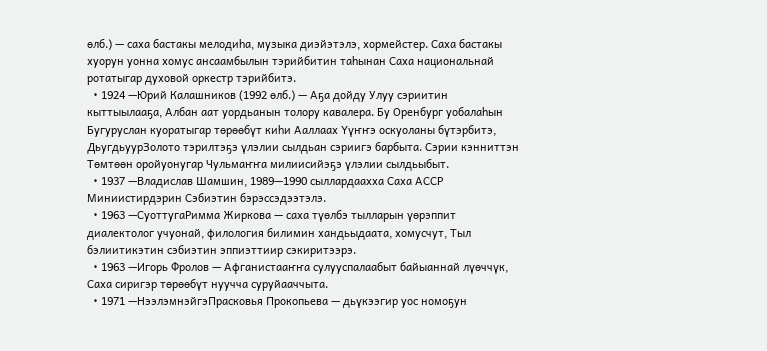өлб.) — саха бастакы мелодиһа, музыка диэйэтэлэ, хормейстер. Саха бастакы хуорун уонна хомус ансаамбылын тэрийбитин таһынан Саха национальнай ротатыгар духовой оркестр тэрийбитэ.
  • 1924 —Юрий Калашников (1992 өлб.) — Аҕа дойду Улуу сэриитин кыттыылааҕа, Албан аат уордьанын толору кавалера. Бу Оренбург уобалаһын Бугуруслан куоратыгар төрөөбүт киһи Ааллаах Үүҥҥэ оскуоланы бүтэрбитэ, ДьугдьуурЗолото тэрилтэҕэ үлэлии сылдьан сэриигэ барбыта. Сэрии кэнниттэн Төмтөөн оройуонугар Чульмаҥҥа милиисийэҕэ үлэлии сылдьыбыт.
  • 1937 —Владислав Шамшин, 1989—1990 сыллардаахха Саха АССР Миниистирдэрин Сэбиэтин бэрэссэдээтэлэ.
  • 1963 —СуоттугаРимма Жиркова — саха түөлбэ тылларын үөрэппит диалектолог учуонай, филология билимин хандьыдаата, хомусчут, Тыл бэлиитикэтин сэбиэтин эппиэттиир сэкиритээрэ.
  • 1963 —Игорь Фролов — Афганистааҥҥа сулууспалаабыт байыаннай лүөччүк, Саха сиригэр төрөөбүт нуучча суруйааччыта.
  • 1971 —НээлэмнэйгэПрасковья Прокопьева — дьүкээгир уос номоҕун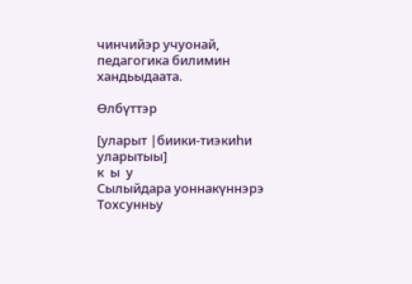чинчийэр учуонай, педагогика билимин хандьыдаата.

Өлбүттэр

[уларыт |биики-тиэкиһи уларытыы]
к  ы  у
Сылыйдара уоннакүннэрэ
Тохсунньу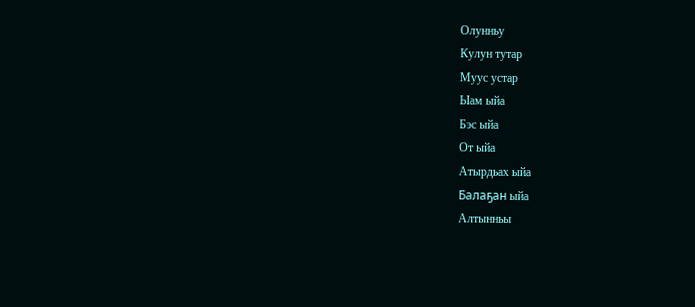Олунньу
Кулун тутар
Муус устар
Ыам ыйа
Бэс ыйа
От ыйа
Атырдьах ыйа
Балаҕан ыйа
Алтынньы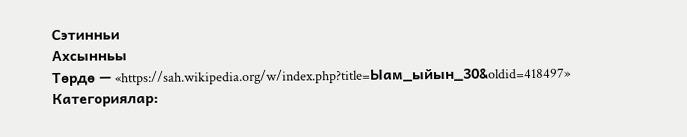Сэтинньи
Ахсынньы
Төрдө — «https://sah.wikipedia.org/w/index.php?title=Ыам_ыйын_30&oldid=418497»
Категориялар: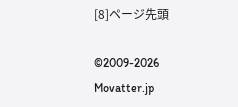[8]ページ先頭

©2009-2026 Movatter.jp